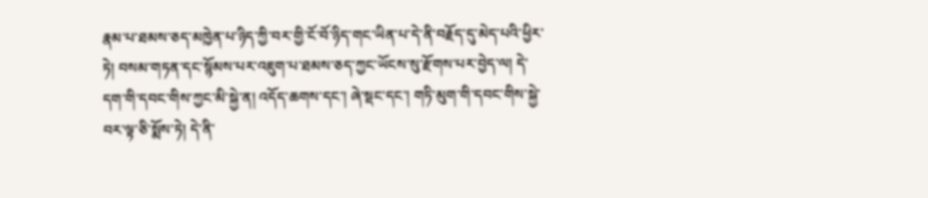རྣམ་པ་ཐམས་ཅད་མཁྱེན་པ་ཉིད་ཀྱི་བར་གྱི་ངོ་བོ་ཉིད་གང་ཡིན་པ་དེ་ནི་བརྗོད་དུ་མེད་པའི་ཕྱིར་ཏེ། བསམ་གཏན་དང་སྙོམས་པར་འཇུག་པ་ཐམས་ཅད་ཀྱང་ཡོངས་སུ་རྫོགས་པར་བྱེད་ལ། དེ་དག་གི་དབང་གིས་ཀྱང་མི་སྐྱེ་ན། འདོད་ཆགས་དང་། ཞེ་སྡང་དང་། གཏི་མུག་གི་དབང་གིས་སྐྱེ་བར་ལྟ་ཅི་སྨོས་ཏེ། དེ་ནི་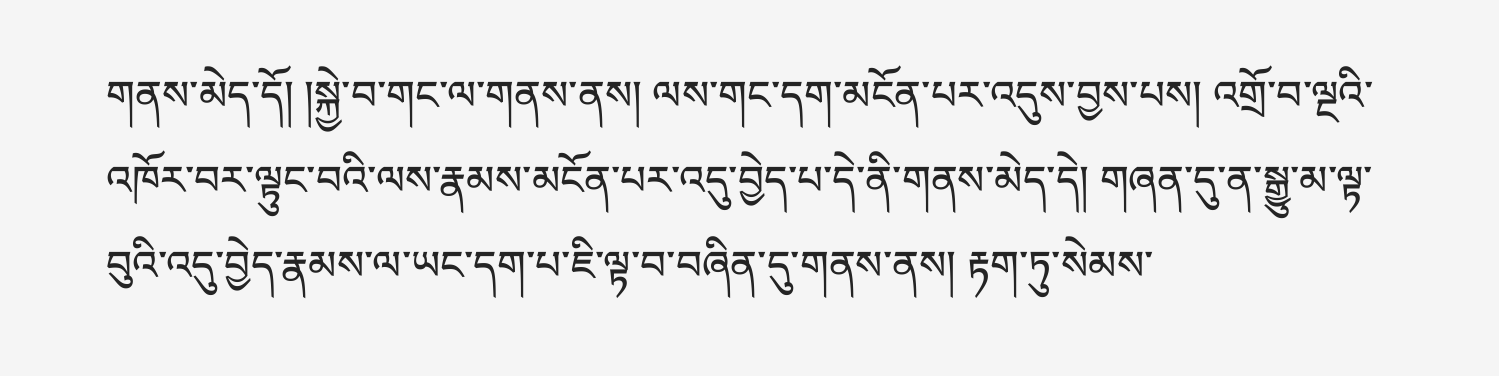གནས་མེད་དོ། །སྐྱེ་བ་གང་ལ་གནས་ནས། ལས་གང་དག་མངོན་པར་འདུས་བྱས་པས། འགྲོ་བ་ལྔའི་འཁོར་བར་ལྟུང་བའི་ལས་རྣམས་མངོན་པར་འདུ་བྱེད་པ་དེ་ནི་གནས་མེད་དེ། གཞན་དུ་ན་སྒྱུ་མ་ལྟ་བུའི་འདུ་བྱེད་རྣམས་ལ་ཡང་དག་པ་ཇི་ལྟ་བ་བཞིན་དུ་གནས་ནས། རྟག་ཏུ་སེམས་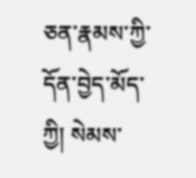ཅན་རྣམས་ཀྱི་དོན་བྱེད་མོད་ཀྱི། སེམས་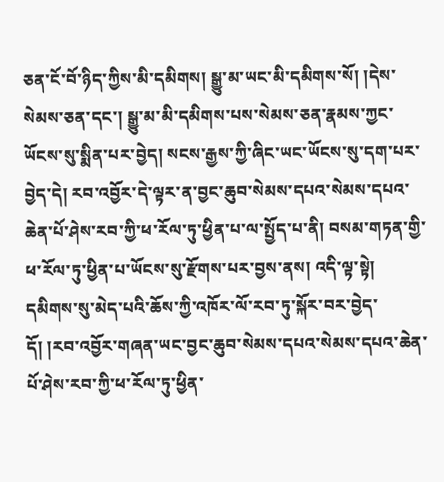ཅན་ངོ་བོ་ཉིད་ཀྱིས་མི་དམིགས། སྒྱུ་མ་ཡང་མི་དམིགས་སོ། །དེས་སེམས་ཅན་དང་། སྒྱུ་མ་མི་དམིགས་པས་སེམས་ཅན་རྣམས་ཀྱང་ཡོངས་སུ་སྨིན་པར་བྱེད། སངས་རྒྱས་ཀྱི་ཞིང་ཡང་ཡོངས་སུ་དག་པར་བྱེད་དེ། རབ་འབྱོར་དེ་ལྟར་ན་བྱང་ཆུབ་སེམས་དཔའ་སེམས་དཔའ་ཆེན་པོ་ཤེས་རབ་ཀྱི་ཕ་རོལ་ཏུ་ཕྱིན་པ་ལ་སྤྱོད་པ་ནི། བསམ་གཏན་གྱི་ཕ་རོལ་ཏུ་ཕྱིན་པ་ཡོངས་སུ་རྫོགས་པར་བྱས་ནས། འདི་ལྟ་སྟེ། དམིགས་སུ་མེད་པའི་ཆོས་ཀྱི་འཁོར་ལོ་རབ་ཏུ་སྐོར་བར་བྱེད་དོ། །རབ་འབྱོར་གཞན་ཡང་བྱང་ཆུབ་སེམས་དཔའ་སེམས་དཔའ་ཆེན་པོ་ཤེས་རབ་ཀྱི་ཕ་རོལ་ཏུ་ཕྱིན་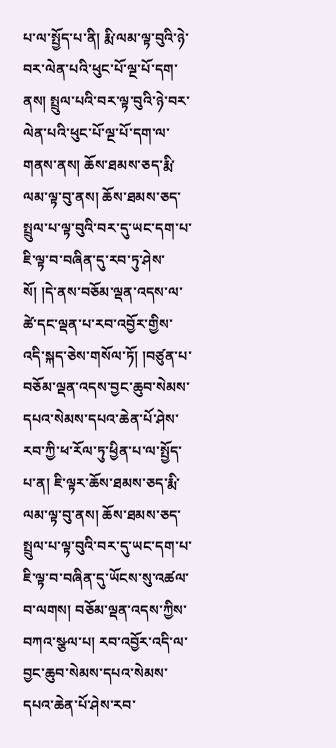པ་ལ་སྤྱོད་པ་ནི། རྨི་ལམ་ལྟ་བུའི་ཉེ་བར་ལེན་པའི་ཕུང་པོ་ལྔ་པོ་དག་ནས། སྤྲུལ་པའི་བར་ལྟ་བུའི་ཉེ་བར་ལེན་པའི་ཕུང་པོ་ལྔ་པོ་དག་ལ་གནས་ནས། ཆོས་ཐམས་ཅད་རྨི་ལམ་ལྟ་བུ་ནས། ཆོས་ཐམས་ཅད་སྤྲུལ་པ་ལྟ་བུའི་བར་དུ་ཡང་དག་པ་ཇི་ལྟ་བ་བཞིན་དུ་རབ་ཏུ་ཤེས་སོ། །དེ་ནས་བཅོམ་ལྡན་འདས་ལ་ཚེ་དང་ལྡན་པ་རབ་འབྱོར་གྱིས་འདི་སྐད་ཅེས་གསོལ་ཏོ། །བཙུན་པ་བཅོམ་ལྡན་འདས་བྱང་ཆུབ་སེམས་དཔའ་སེམས་དཔའ་ཆེན་པོ་ཤེས་རབ་ཀྱི་ཕ་རོལ་ཏུ་ཕྱིན་པ་ལ་སྤྱོད་པ་ན། ཇི་ལྟར་ཆོས་ཐམས་ཅད་རྨི་ལམ་ལྟ་བུ་ནས། ཆོས་ཐམས་ཅད་སྤྲུལ་པ་ལྟ་བུའི་བར་དུ་ཡང་དག་པ་ཇི་ལྟ་བ་བཞིན་དུ་ཡོངས་སུ་འཚལ་བ་ལགས། བཅོམ་ལྡན་འདས་ཀྱིས་བཀའ་སྩལ་པ། རབ་འབྱོར་འདི་ལ་བྱང་ཆུབ་སེམས་དཔའ་སེམས་དཔའ་ཆེན་པོ་ཤེས་རབ་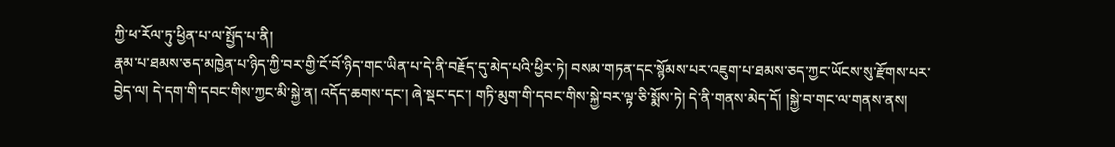ཀྱི་ཕ་རོལ་ཏུ་ཕྱིན་པ་ལ་སྤྱོད་པ་ནི།
རྣམ་པ་ཐམས་ཅད་མཁྱེན་པ་ཉིད་ཀྱི་བར་གྱི་ངོ་བོ་ཉིད་གང་ཡིན་པ་དེ་ནི་བརྗོད་དུ་མེད་པའི་ཕྱིར་ཏེ། བསམ་གཏན་དང་སྙོམས་པར་འཇུག་པ་ཐམས་ཅད་ཀྱང་ཡོངས་སུ་རྫོགས་པར་བྱེད་ལ། དེ་དག་གི་དབང་གིས་ཀྱང་མི་སྐྱེ་ན། འདོད་ཆགས་དང་། ཞེ་སྡང་དང་། གཏི་མུག་གི་དབང་གིས་སྐྱེ་བར་ལྟ་ཅི་སྨོས་ཏེ། དེ་ནི་གནས་མེད་དོ། །སྐྱེ་བ་གང་ལ་གནས་ནས།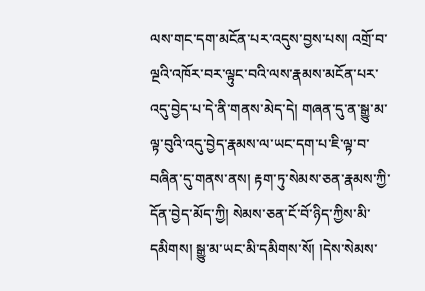ལས་གང་དག་མངོན་པར་འདུས་བྱས་པས། འགྲོ་བ་ལྔའི་འཁོར་བར་ལྟུང་བའི་ལས་རྣམས་མངོན་པར་འདུ་བྱེད་པ་དེ་ནི་གནས་མེད་དེ། གཞན་དུ་ན་སྒྱུ་མ་ལྟ་བུའི་འདུ་བྱེད་རྣམས་ལ་ཡང་དག་པ་ཇི་ལྟ་བ་བཞིན་དུ་གནས་ནས། རྟག་ཏུ་སེམས་ཅན་རྣམས་ཀྱི་དོན་བྱེད་མོད་ཀྱི། སེམས་ཅན་ངོ་བོ་ཉིད་ཀྱིས་མི་དམིགས། སྒྱུ་མ་ཡང་མི་དམིགས་སོ། །དེས་སེམས་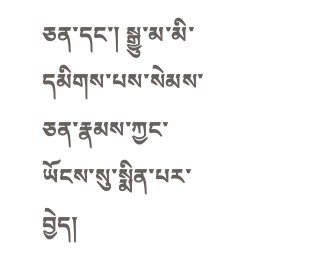ཅན་དང་། སྒྱུ་མ་མི་དམིགས་པས་སེམས་ཅན་རྣམས་ཀྱང་ཡོངས་སུ་སྨིན་པར་བྱེད།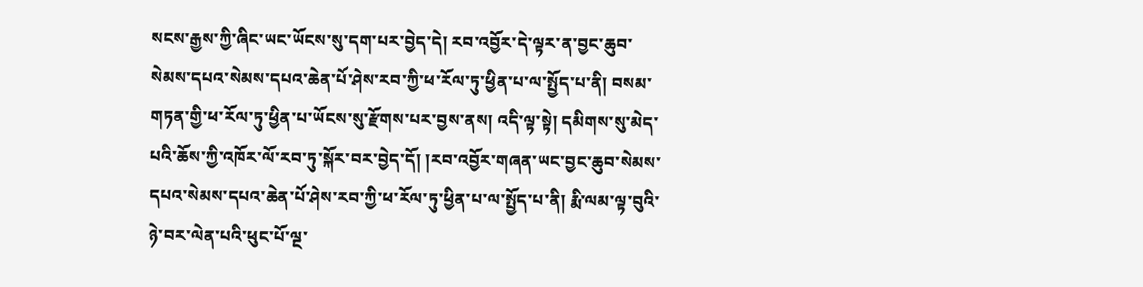སངས་རྒྱས་ཀྱི་ཞིང་ཡང་ཡོངས་སུ་དག་པར་བྱེད་དེ། རབ་འབྱོར་དེ་ལྟར་ན་བྱང་ཆུབ་སེམས་དཔའ་སེམས་དཔའ་ཆེན་པོ་ཤེས་རབ་ཀྱི་ཕ་རོལ་ཏུ་ཕྱིན་པ་ལ་སྤྱོད་པ་ནི། བསམ་གཏན་གྱི་ཕ་རོལ་ཏུ་ཕྱིན་པ་ཡོངས་སུ་རྫོགས་པར་བྱས་ནས། འདི་ལྟ་སྟེ། དམིགས་སུ་མེད་པའི་ཆོས་ཀྱི་འཁོར་ལོ་རབ་ཏུ་སྐོར་བར་བྱེད་དོ། །རབ་འབྱོར་གཞན་ཡང་བྱང་ཆུབ་སེམས་དཔའ་སེམས་དཔའ་ཆེན་པོ་ཤེས་རབ་ཀྱི་ཕ་རོལ་ཏུ་ཕྱིན་པ་ལ་སྤྱོད་པ་ནི། རྨི་ལམ་ལྟ་བུའི་ཉེ་བར་ལེན་པའི་ཕུང་པོ་ལྔ་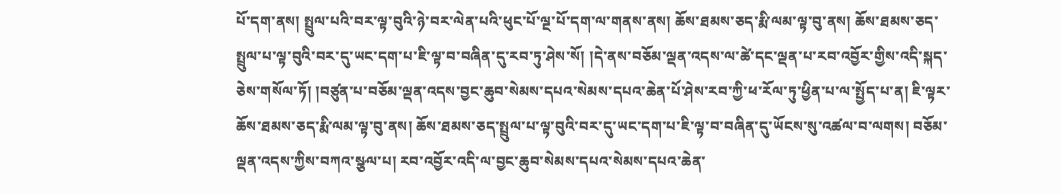པོ་དག་ནས། སྤྲུལ་པའི་བར་ལྟ་བུའི་ཉེ་བར་ལེན་པའི་ཕུང་པོ་ལྔ་པོ་དག་ལ་གནས་ནས། ཆོས་ཐམས་ཅད་རྨི་ལམ་ལྟ་བུ་ནས། ཆོས་ཐམས་ཅད་སྤྲུལ་པ་ལྟ་བུའི་བར་དུ་ཡང་དག་པ་ཇི་ལྟ་བ་བཞིན་དུ་རབ་ཏུ་ཤེས་སོ། །དེ་ནས་བཅོམ་ལྡན་འདས་ལ་ཚེ་དང་ལྡན་པ་རབ་འབྱོར་གྱིས་འདི་སྐད་ཅེས་གསོལ་ཏོ། །བཙུན་པ་བཅོམ་ལྡན་འདས་བྱང་ཆུབ་སེམས་དཔའ་སེམས་དཔའ་ཆེན་པོ་ཤེས་རབ་ཀྱི་ཕ་རོལ་ཏུ་ཕྱིན་པ་ལ་སྤྱོད་པ་ན། ཇི་ལྟར་ཆོས་ཐམས་ཅད་རྨི་ལམ་ལྟ་བུ་ནས། ཆོས་ཐམས་ཅད་སྤྲུལ་པ་ལྟ་བུའི་བར་དུ་ཡང་དག་པ་ཇི་ལྟ་བ་བཞིན་དུ་ཡོངས་སུ་འཚལ་བ་ལགས། བཅོམ་ལྡན་འདས་ཀྱིས་བཀའ་སྩལ་པ། རབ་འབྱོར་འདི་ལ་བྱང་ཆུབ་སེམས་དཔའ་སེམས་དཔའ་ཆེན་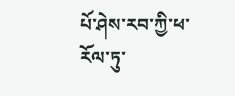པོ་ཤེས་རབ་ཀྱི་ཕ་རོལ་ཏུ་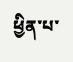ཕྱིན་པ་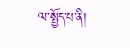ལ་སྤྱོད་པ་ནི།